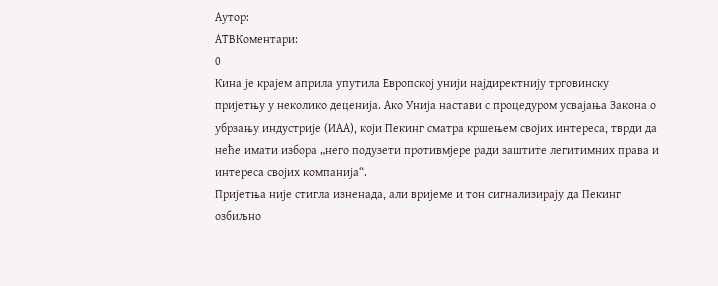Аутор:
АТВКоментари:
0
Кина је крајем априла упутила Европској унији најдиректнију трговинску пријетњу у неколико деценија. Ако Унија настави с процедуром усвајања Закона о убрзању индустрије (ИАА), који Пекинг сматра кршењем својих интереса, тврди да неће имати избора „него подузети противмјере ради заштите легитимних права и интереса својих компанија“.
Пријетња није стигла изненада, али вријеме и тон сигнализирају да Пекинг озбиљно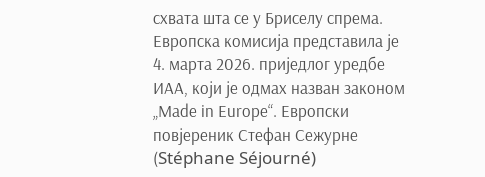схвата шта се у Бриселу спрема.
Европска комисија представила је 4. марта 2026. приједлог уредбе ИАА, који је одмах назван законом „Made in Europe“. Европски повјереник Стефан Сежурне (Stéphane Séjourné)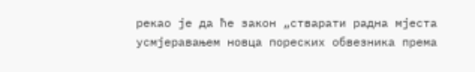рекао је да ће закон „стварати радна мјеста усмјеравањем новца пореских обвезника према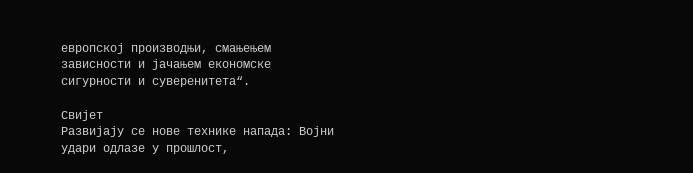европској производњи, смањењем зависности и јачањем економске сигурности и суверенитета“.

Свијет
Развијају се нове технике напада: Војни удари одлазе у прошлост,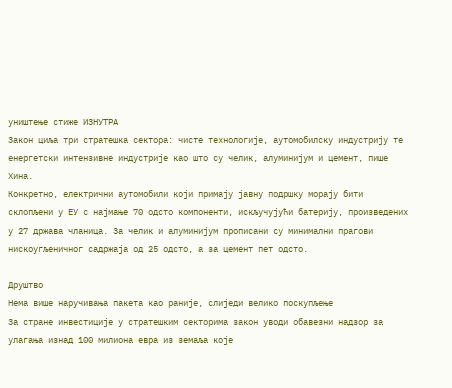уништење стиже ИЗНУТРА
Закон циља три стратешка сектора: чисте технологије, аутомобилску индустрију те енергетски интензивне индустрије као што су челик, алуминијум и цемент, пише Хина.
Конкретно, електрични аутомобили који примају јавну подршку морају бити склопљени у ЕУ с најмање 70 одсто компоненти, искључујући батерију, произведених у 27 држава чланица. За челик и алуминијум прописани су минимални прагови нискоугљеничног садржаја од 25 одсто, а за цемент пет одсто.

Друштво
Нема више наручивања пакета као раније, слиједи велико поскупљење
За стране инвестиције у стратешким секторима закон уводи обавезни надзор за улагања изнад 100 милиона евра из земаља које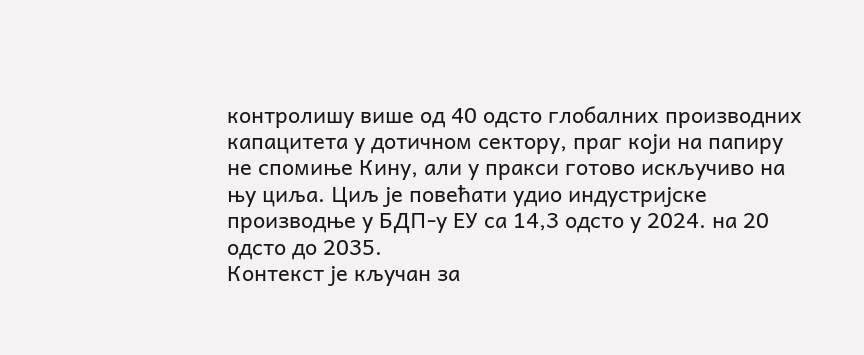контролишу више од 40 одсто глобалних производних капацитета у дотичном сектору, праг који на папиру не спомиње Кину, али у пракси готово искључиво на њу циља. Циљ је повећати удио индустријске производње у БДП-у ЕУ са 14,3 одсто у 2024. на 20 одсто до 2035.
Контекст је кључан за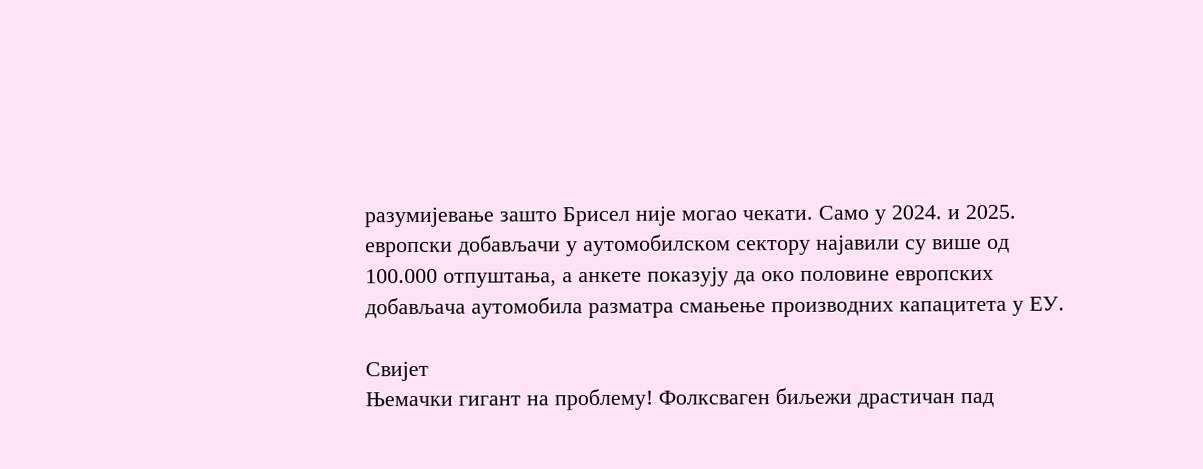разумијевање зашто Брисел није могао чекати. Само у 2024. и 2025. европски добављачи у аутомобилском сектору најавили су више од 100.000 отпуштања, а анкете показују да око половине европских добављача аутомобила разматра смањење производних капацитета у ЕУ.

Свијет
Њемачки гигант на проблему! Фолксваген биљежи драстичан пад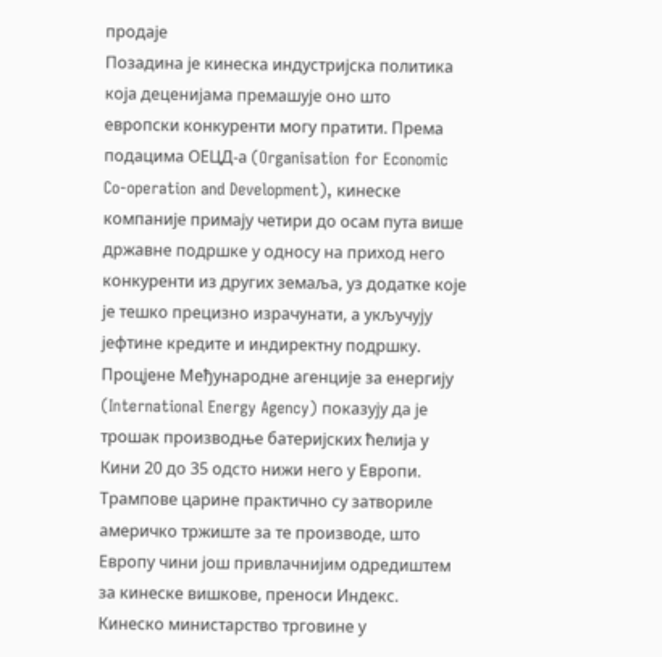продаје
Позадина је кинеска индустријска политика која деценијама премашује оно што европски конкуренти могу пратити. Према подацима ОЕЦД-а (Organisation for Economic Co-operation and Development), кинеске компаније примају четири до осам пута више државне подршке у односу на приход него конкуренти из других земаља, уз додатке које је тешко прецизно израчунати, а укључују јефтине кредите и индиректну подршку.
Процјене Међународне агенције за енергију (International Energy Agency) показују да је трошак производње батеријских ћелија у Кини 20 до 35 одсто нижи него у Европи. Трампове царине практично су затвориле америчко тржиште за те производе, што Европу чини још привлачнијим одредиштем за кинеске вишкове, преноси Индекс.
Кинеско министарство трговине у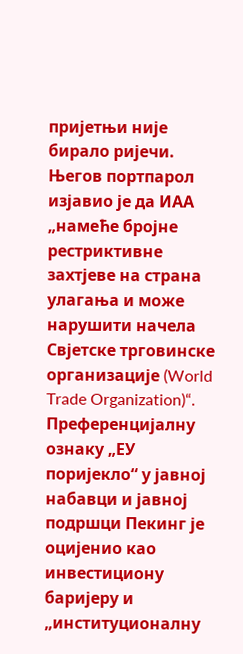пријетњи није бирало ријечи. Његов портпарол изјавио је да ИАА „намeће бројне рестриктивне захтјеве на страна улагања и може нарушити начела Свјетске трговинске организације (World Trade Organization)“. Преференцијалну ознаку „ЕУ поријекло“ у јавној набавци и јавној подршци Пекинг је оцијенио као инвестициону баријеру и „институционалну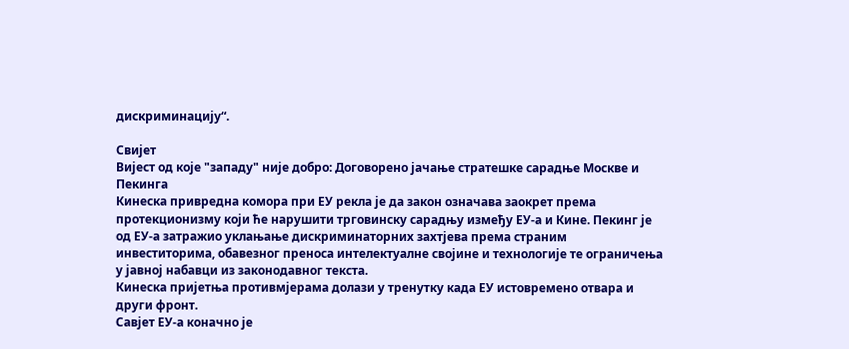дискриминацију“.

Свијет
Вијест од које "западу" није добро: Договорено јачање стратешке сарадње Москве и Пекинга
Кинеска привредна комора при ЕУ рекла је да закон означава заокрет према протекционизму који ће нарушити трговинску сарадњу између ЕУ-а и Кине. Пекинг је од ЕУ-а затражио уклањање дискриминаторних захтјева према страним инвеститорима, обавезног преноса интелектуалне својине и технологије те ограничења у јавној набавци из законодавног текста.
Кинеска пријетња противмјерама долази у тренутку када ЕУ истовремено отвара и други фронт.
Савјет ЕУ-а коначно је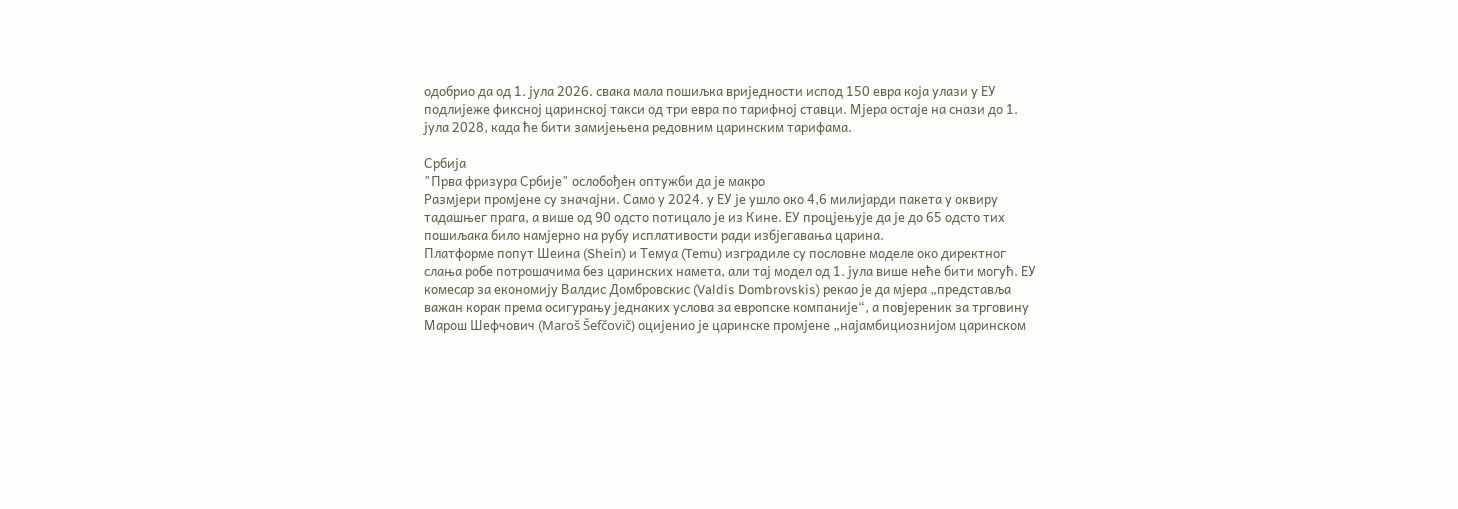одобрио да од 1. јула 2026. свака мала пошиљка вриједности испод 150 евра која улази у ЕУ подлијеже фиксној царинској такси од три евра по тарифној ставци. Мјера остаје на снази до 1. јула 2028, када ће бити замијењена редовним царинским тарифама.

Србија
"Прва фризура Србије" ослобођен оптужби да је макро
Размјери промјене су значајни. Само у 2024. у ЕУ је ушло око 4,6 милијарди пакета у оквиру тадашњег прага, а више од 90 одсто потицало је из Кине. ЕУ процјењује да је до 65 одсто тих пошиљака било намјерно на рубу исплативости ради избјегавања царина.
Платформе попут Шеина (Shein) и Темуа (Temu) изградиле су пословне моделе око директног слања робе потрошачима без царинских намета, али тај модел од 1. јула више неће бити могућ. ЕУ комесар за економију Валдис Домбровскис (Valdis Dombrovskis) рекао је да мјера „представља важан корак према осигурању једнаких услова за европске компаније“, а повјереник за трговину Марош Шефчович (Maroš Šefčovič) оцијенио је царинске промјене „најамбициознијом царинском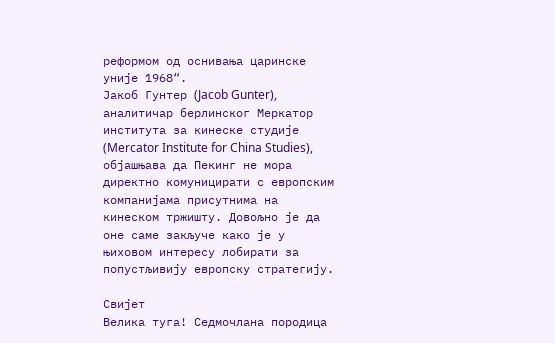реформом од оснивања царинске уније 1968“.
Јакоб Гунтер (Jacob Gunter), аналитичар берлинског Меркатор института за кинеске студије (Mercator Institute for China Studies), објашњава да Пекинг не мора директно комуницирати с европским компанијама присутнима на кинеском тржишту. Довољно је да оне саме закључе како је у њиховом интересу лобирати за попустљивију европску стратегију.

Свијет
Велика туга! Седмочлана породица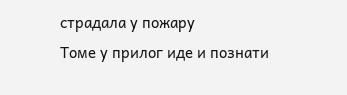страдала у пожару
Томе у прилог иде и познати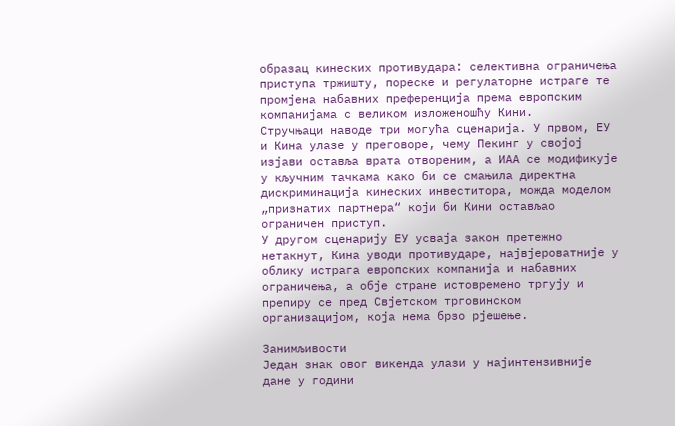образац кинеских противудара: селективна ограничења приступа тржишту, пореске и регулаторне истраге те промјена набавних преференција према европским компанијама с великом изложеношћу Кини.
Стручњаци наводе три могућа сценарија. У првом, ЕУ и Кина улазе у преговоре, чему Пекинг у својој изјави оставља врата отвореним, а ИАА се модификује у кључним тачкама како би се смањила директна дискриминација кинеских инвеститора, можда моделом „признатих партнера“ који би Кини остављао ограничен приступ.
У другом сценарију ЕУ усваја закон претежно нетакнут, Кина уводи противударе, највјероватније у облику истрага европских компанија и набавних ограничења, а обје стране истовремено тргују и препиру се пред Свјетском трговинском организацијом, која нема брзо рјешење.

Занимљивости
Један знак овог викенда улази у најинтензивније дане у години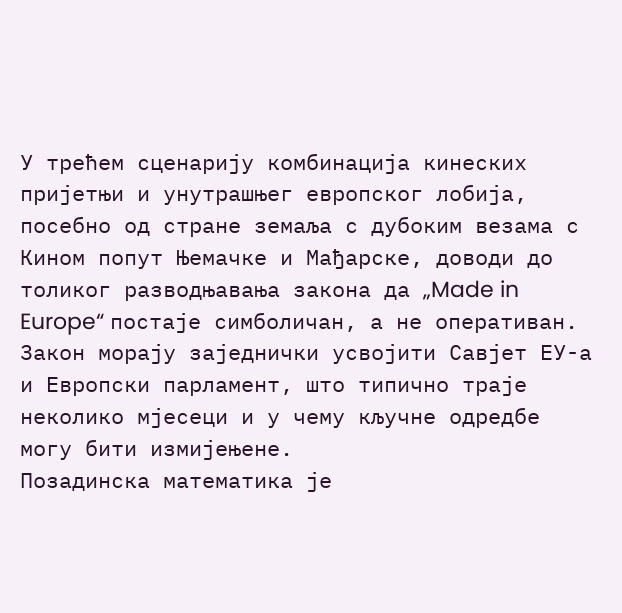У трећем сценарију комбинација кинеских пријетњи и унутрашњег европског лобија, посебно од стране земаља с дубоким везама с Кином попут Њемачке и Мађарске, доводи до толиког разводњавања закона да „Made in Europe“ постаје симболичан, а не оперативан.
Закон морају заједнички усвојити Савјет ЕУ-а и Европски парламент, што типично траје неколико мјесеци и у чему кључне одредбе могу бити измијењене.
Позадинска математика је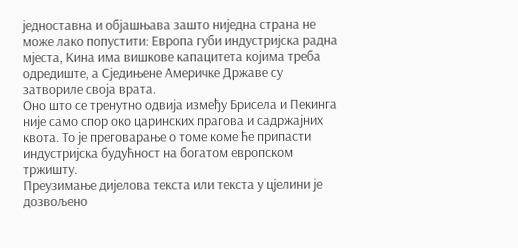једноставна и објашњава зашто ниједна страна не може лако попустити: Европа губи индустријска радна мјеста, Кина има вишкове капацитета којима треба одредиште, а Сједињене Америчке Државе су затвориле своја врата.
Оно што се тренутно одвија између Брисела и Пекинга није само спор око царинских прагова и садржајних квота. То је преговарање о томе коме ће припасти индустријска будућност на богатом европском тржишту.
Преузимање дијелова текста или текста у цјелини је дозвољено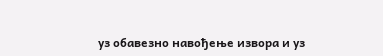уз обавезно навођење извора и уз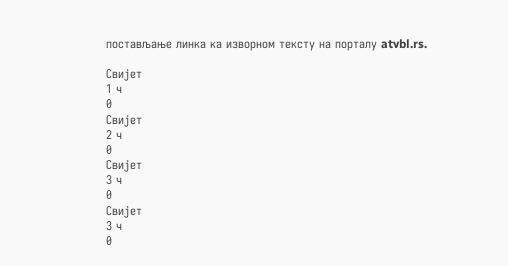постављање линка ка изворном тексту на порталу atvbl.rs.

Свијет
1 ч
0
Свијет
2 ч
0
Свијет
3 ч
0
Свијет
3 ч
0